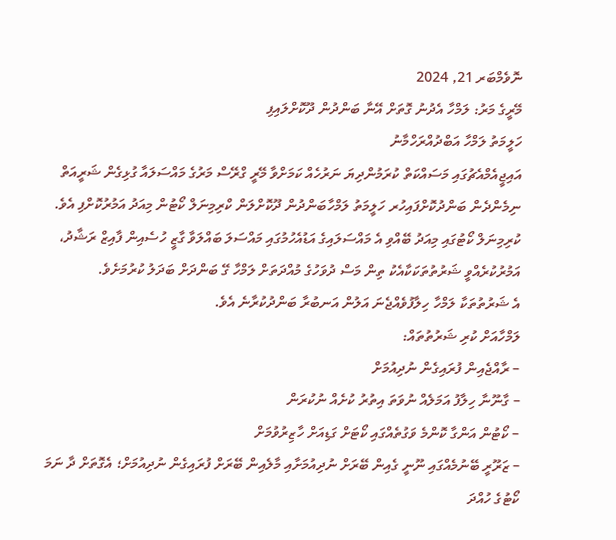ނޮވެމްބަރ 21, 2024
މޭރީގެ މަރު: ލަމްހާ އެދުނު ގޮތަށް އޭނާ ބަންދުން ދޫކޮށްލައިފި
ހަލީމަތު ލަމްހާ އަބްދުއްރަހްމާނު
އައިޖީއެމްއެޗުގައި މަސައްކަތް ކުރަމުންދިޔަ ނަރުހެއް ކަމަށްވާ މޭރީ ގްރޭސް މަރުގެ މައްސަލައާ ގުޅިގެން ޝަރީއަތް ނިމެންދެން ބަންދުކޮށްފައިހުރ ހަލީމަތު ލަމްހާބަންދުން ދޫކޮށްލަން ކްރިމިނަލް ކޯޓުން މިއަދު އަމުރުކޮށްފި އެވެ.
ކުރިމިނަލް ކޯޓުގައި މިއަދު ބޭއްވި އެ މައްސަލައިގެ އަޑުއެހުމުގައި މައްސަލަ ބައްލަވާ ގާޒީ ހުސެއިން ފާއިޒް ރަޝާދު، އަމުރުކުރެއްވީ ޝަރުތުތަކަކާއެކު ތިން މަސް ދުވަހުގެ މުއްދަތަށް ލަމްހާ ގޭ ބަންދަށް ބަދަލު ކުރުމަށެވެ.
އެ ޝަރުތުތަކާ ލަމްހާ ހިލާފުވެއްޖެނަ އަލުން އަނބުރާ ބަންދުކުރާނެ އެވެ.
ލަމްހާއަށް ކުރި ޝަރުތުތައް:
– ރާއްޖެއިން ފުރައިގެން ނުދިއުމަށް
– ގާނޫނާ ހިލާފު އަމަލެއް ނުވަތަ އިތުރު ކުށެއް ނުކުރަން
– ކޯޓުން އަންގާ ކޮންމެ ވަގުތެއްގައި ކޯޓަށް ގަޑިއަށް ހާޒިރުވުމަށް
– ޒަރޫރީ ބޭނުމެއްގައި ނޫނީ ގެއިން ބޭރަށް ނުދިއުމަށާއި މާލެއިން ބޭރަށް ފުރައިގެން ނުދިއުމަށް؛ އެގޮތަށް ދާ ނަމަ ކޯޓުގެ ހުއްދަ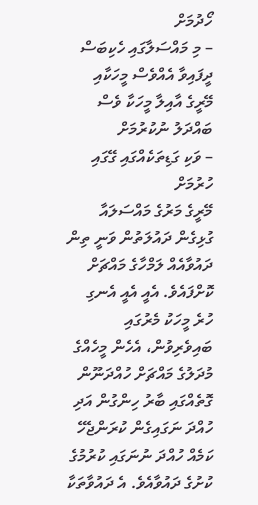ހޯދުމަށް
– މި މައްސަލާގައި ހެކިބަސް ދީފައިވާ އެއްވެސް މީހަކާއި މޭރީގެ އާއިލާ މީހަކާ ވެސް ބައްދަލު ނުކުރުމަށް
– ވަކި ގަޑިތަކެއްގައި ގޭގައި ހުރުމަށް
މޭރީގެ މަރުގެ މައްސަލައާ ގުޅިގެން ދައުލަތުން ވަނީ ތިން ދައުވާއެއް ލަމްހާގެ މައްޗަށް ކޮށްފައެވެ. އެއީ އެއީ އެނގި ހުރެ މީހަކު މެރުގައި ބައިވެރިވުން، އެހެން މީހެއްގެ މުދަލުގެ މައްޗަށް ހުއްދަނޫން ގޮތެއްގައި ބާރު ހިންގުން އަދި ހުއްދަ ނަގައިގެން ކުރަންޖެހޭ ކަމެއް ހުއްދަ ނުނަގައި ކުރުމުގެ ކުށުގެ ދައުވާއެވެ. އެ ދައުވާތަކާ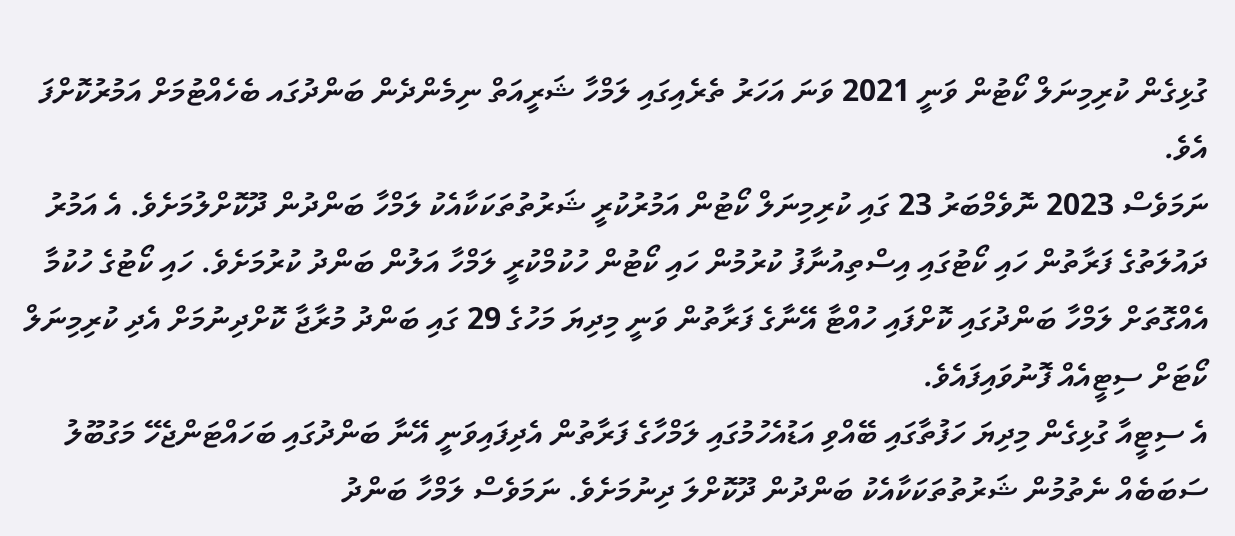ގުޅިގެން ކުރިމިނަލް ކޯޓުން ވަނީ 2021 ވަނަ އަހަރު ތެރެއިގައި ލަމްހާ ޝަރީއަތް ނިމެންދެން ބަންދުގައ ބެހެއްޓުމަށް އަމުރުކޮށްފަ އެވެ.
ނަމަވެސް 2023 ނޮވެމްބަރު 23 ގައި ކުރިމިނަލް ކޯޓުން އަމުރުކުރީ ޝަރުތުތަކަކާއެކު ލަމްހާ ބަންދުން ދޫކޮށްލުމަށެވެ. އެ އަމުރު ދައުލަތުގެ ފަރާތުން ހައި ކޯޓުގައި އިސްތިއުނާފު ކުރުމުން ހައި ކޯޓުން ހުކުމްކުރީ ލަމްހާ އަލުން ބަންދު ކުރުމަށެވެ. ހައި ކޯޓުގެ ހުކުމާ އެއްގޮތަށް ލަމްހާ ބަންދުގައި ކޮށްފައި ހުއްޓާ އޭނާގެ ފަރާތުން ވަނީ މިދިޔަ މަހުގެ 29 ގައި ބަންދު މުރާޖާ ކޮށްދިނުމަށް އެދި ކުރިމިނަލް ކޯޓަށް ސިޓީއެއް ފޮނުވައިފައެވެ.
އެ ސިޓީއާ ގުޅިގެން މިދިޔަ ހަފުތާގައި ބޭއްވި އަޑުއެހުމުގައި ލަމްހާގެ ފަރާތުން އެދިފައިވަނީ އޭނާ ބަންދުގައި ބަހައްޓަންޖެހޭ މަގުބޫލު ސަބަބެއް ނެތުމުން ޝަރުތުތަކަކާއެކު ބަންދުން ދޫކޮށްލަ ދިނުމަށެވެ. ނަމަވެސް ލަމްހާ ބަންދު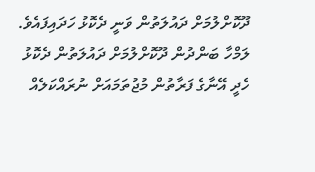ދޫކޮށްލުމަށް ދައުލަތުން ވަނީ ދެކޮޅު ހަދައިފައެވެ. ލަމްހާ ބަންދުން ދޫކޮށްލުމަށް ދައުލަތުން ދެކޮޅު ހެދީ އޭނާގެ ފަރާތުން މުޖުތަމައަށް ނުރައްކަލެއް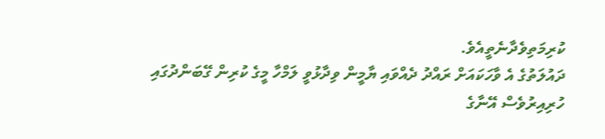ކުރިމަތިވެދާނެތީއެވެ.
ދައުލަތުގެ އެ ވާހަކައަށް ރައްދު ދެއްވައި ޔާމީން ވިދާޅުވީ ލަމްހާ މީގެ ކުރިން ގޭބަންދުގައި ހުރިއިރުވެސް އޭނާގެ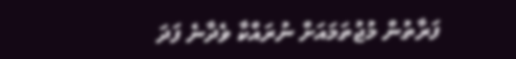ފަރާތުން މުޖުތަމައަށް ނުރައްކާ ވެދާނެ ފަދަ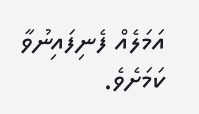އަމަލެއް ފެނިފައިނުވާ ކަމަށެވެ.